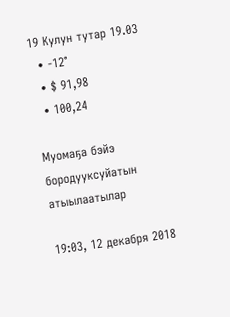19 Кулун тутар 19.03
  • -12°
  • $ 91,98
  • 100,24

Муомаҕа бэйэ бородууксуйатын атыылаатылар

19:03, 12 декабря 2018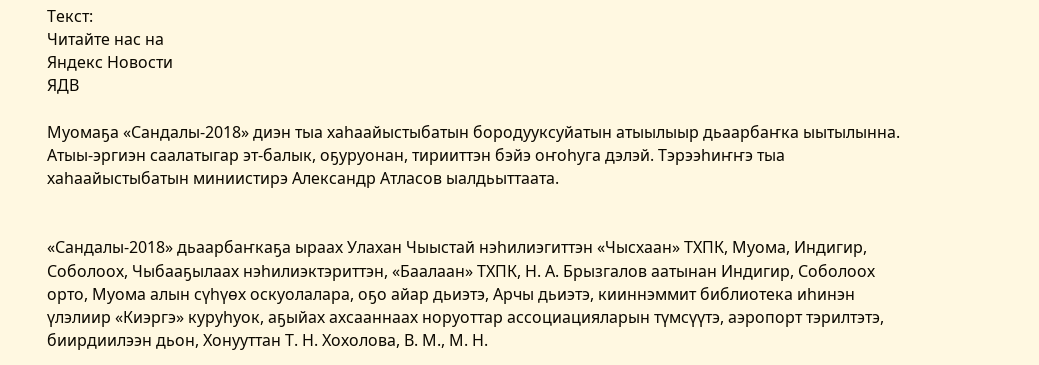Текст:
Читайте нас на
Яндекс Новости
ЯДВ

Муомаҕа «Сандалы-2018» диэн тыа хаһаайыстыбатын бородууксуйатын атыылыыр дьаарбаҥка ыытылынна. Атыы-эргиэн саалатыгар эт-балык, оҕуруонан, тирииттэн бэйэ оҥоһуга дэлэй. Тэрээһиҥҥэ тыа хаһаайыстыбатын миниистирэ Александр Атласов ыалдьыттаата.


«Сандалы-2018» дьаарбаҥкаҕа ыраах Улахан Чыыстай нэһилиэгиттэн «Чысхаан» ТХПК, Муома, Индигир, Соболоох, Чыбааҕылаах нэһилиэктэриттэн, «Баалаан» ТХПК, Н. А. Брызгалов аатынан Индигир, Соболоох  орто, Муома алын сүһүөх оскуолалара, оҕо айар дьиэтэ, Арчы дьиэтэ, кииннэммит библиотека иһинэн үлэлиир «Киэргэ» куруһуок, аҕыйах ахсааннаах норуоттар ассоциацияларын түмсүүтэ, аэропорт тэрилтэтэ, биирдиилээн дьон, Хонууттан Т. Н. Хохолова, В. М., М. Н.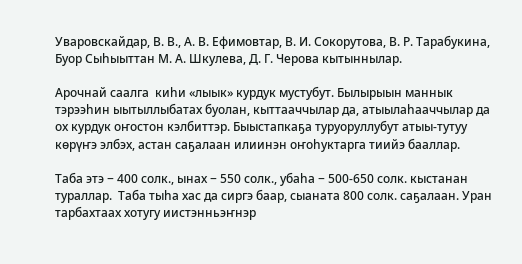Уваровскайдар, В. В., А. В. Ефимовтар, В. И. Сокорутова, В. Р. Тарабукина, Буор Сыһыыттан М. А. Шкулева, Д. Г. Черова кытыннылар.

Арочнай саалга  киһи «лыык» курдук мустубут. Былырыын маннык тэрээһин ыытыллыбатах буолан, кыттааччылар да, атыылаһааччылар да ох курдук оҥостон кэлбиттэр. Быыстапкаҕа туруоруллубут атыы-тутуу көрүҥэ элбэх, астан саҕалаан илиинэн оҥоһуктарга тиийэ бааллар.

Таба этэ − 400 солк., ынах − 550 солк., убаһа − 500-650 солк. кыстанан тураллар.  Таба тыһа хас да сиргэ баар, сыаната 800 солк. саҕалаан. Уран тарбахтаах хотугу иистэнньэҥнэр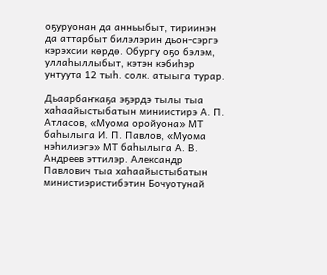оҕуруонан да анньыбыт, тириинэн да аттарбыт билэлэрин дьон-сэргэ кэрэхсии көрдө. Обургу оҕо бэлэм, уллаһыллыбыт, кэтэн кэбиһэр унтуута 12 тыһ. солк. атыыга турар.

Дьаарбаҥкаҕа эҕэрдэ тылы тыа хаһаайыстыбатын миниистирэ А. П. Атласов, «Муома оройуона» МТ баһылыга И. П. Павлов, «Муома нэһилиэгэ» МТ баһылыга А. В. Андреев эттилэр. Александр Павлович тыа хаһаайыстыбатын министиэристибэтин Бочуотунай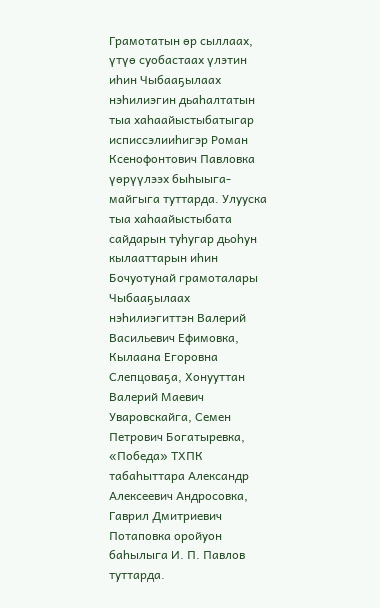Грамотатын өр сыллаах, үтүө суобастаах үлэтин иһин Чыбааҕылаах нэһилиэгин дьаһалтатын тыа хаһаайыстыбатыгар исписсэлииһигэр Роман Ксенофонтович Павловка үөрүүлээх быһыыга-майгыга туттарда. Улууска тыа хаһаайыстыбата сайдарын туһугар дьоһун кылааттарын иһин Бочуотунай грамоталары Чыбааҕылаах нэһилиэгиттэн Валерий Васильевич Ефимовка, Кылаана Егоровна Слепцоваҕа, Хонууттан Валерий Маевич Уваровскайга, Семен Петрович Богатыревка, «Победа» ТХПК табаһыттара Александр Алексеевич Андросовка, Гаврил Дмитриевич Потаповка оройуон баһылыга И. П. Павлов туттарда.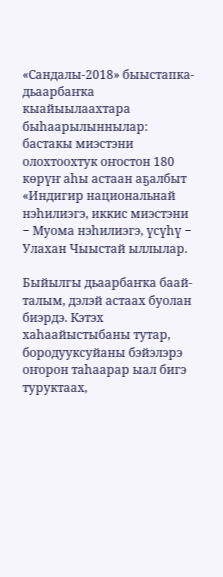«Сандалы-2018» быыстапка-дьаарбаҥка кыайыылаахтара быһаарылыннылар: бастакы миэстэни олохтоохтук оҥостон 180 көрүҥ аһы астаан аҕалбыт «Индигир национальнай нэһилиэгэ, иккис миэстэни − Муома нэһилиэгэ, үсүһү − Улахан Чыыстай ыллылар.

Быйылгы дьаарбаҥка баай-талым, дэлэй астаах буолан биэрдэ. Кэтэх хаһаайыстыбаны тутар, бородууксуйаны бэйэлэрэ оҥорон таһаарар ыал бигэ туруктаах,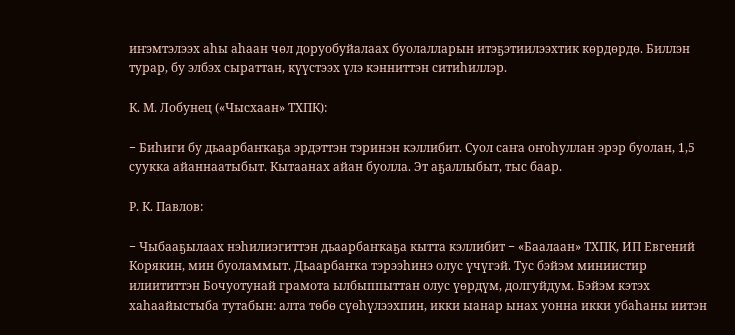иҥэмтэлээх аһы аһаан чөл доруобуйалаах буолалларын итэҕэтиилээхтик көрдөрдө. Биллэн турар, бу элбэх сыраттан, күүстээх үлэ кэнниттэн ситиһиллэр.

К. М. Лобунец («Чысхаан» ТХПК):

− Биһиги бу дьаарбаҥкаҕа эрдэттэн тэринэн кэллибит. Суол саҥа оҥоһуллан эрэр буолан, 1,5 суукка айаннаатыбыт. Кытаанах айан буолла. Эт аҕаллыбыт, тыс баар.

Р. К. Павлов:

− Чыбааҕылаах нэһилиэгиттэн дьаарбаҥкаҕа кытта кэллибит − «Баалаан» ТХПК, ИП Евгений Корякин, мин буоламмыт. Дьаарбаҥка тэрээһинэ олус үчүгэй. Тус бэйэм миниистир илиититтэн Бочуотунай грамота ылбыппыттан олус үөрдүм, долгуйдум. Бэйэм кэтэх хаһаайыстыба тутабын: алта төбө сүөһүлээхпин, икки ыанар ынах уонна икки убаһаны иитэн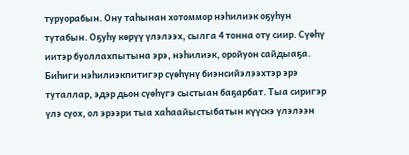туруорабын. Ону таһынан хотоммор нэһилиэк оҕуһун тутабын. Оҕуһу көрүү үлэлээх, сылга 4 тонна оту сиир. Сүөһү иитэр буоллахпытына эрэ, нэһилиэк, оройуон сайдыаҕа. Биһиги нэһилиэкпитигэр сүөһүнү биэнсийэлээхтэр эрэ туталлар, эдэр дьон сүөһүгэ сыстыан баҕарбат. Тыа сиригэр үлэ суох, ол эрээри тыа хаһаайыстыбатын күүскэ үлэлээн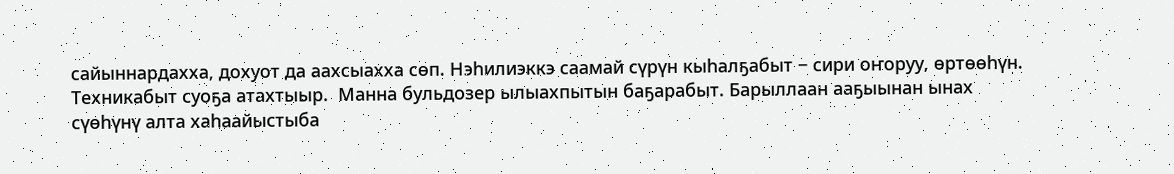сайыннардахха, дохуот да аахсыахха сөп. Нэһилиэккэ саамай сүрүн кыһалҕабыт − сири оҥоруу, өртөөһүн. Техникабыт суоҕа атахтыыр.  Манна бульдозер ылыахпытын баҕарабыт. Барыллаан ааҕыынан ынах сүөһүнү алта хаһаайыстыба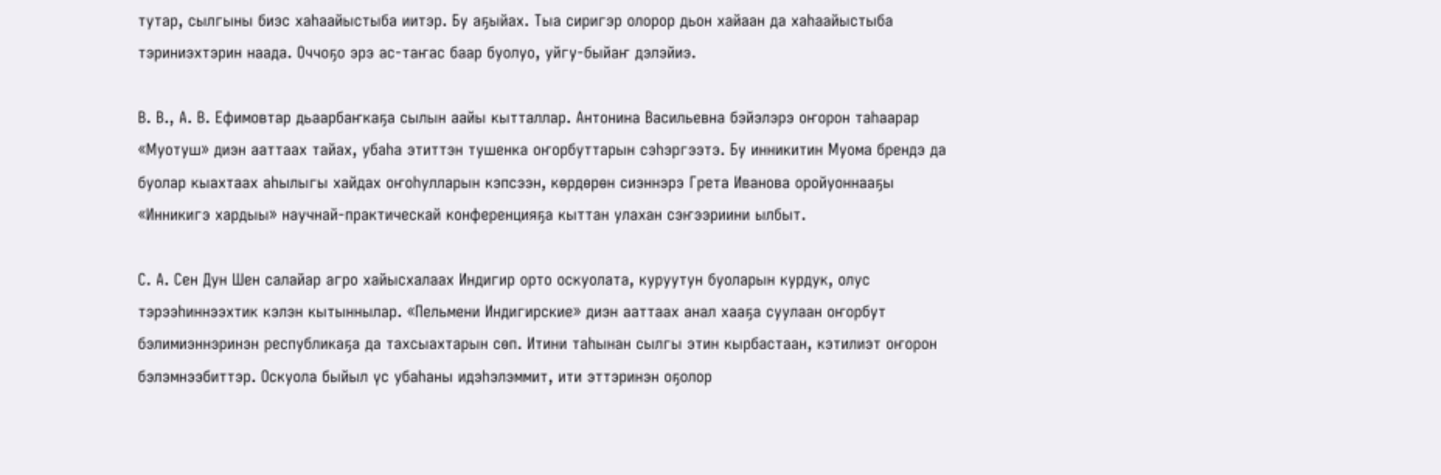тутар, сылгыны биэс хаһаайыстыба иитэр. Бу аҕыйах. Тыа сиригэр олорор дьон хайаан да хаһаайыстыба тэриниэхтэрин наада. Оччоҕо эрэ ас-таҥас баар буолуо, уйгу-быйаҥ дэлэйиэ.

В. В., А. В. Ефимовтар дьаарбаҥкаҕа сылын аайы кытталлар. Антонина Васильевна бэйэлэрэ оҥорон таһаарар «Муотуш» диэн ааттаах тайах, убаһа этиттэн тушенка оҥорбуттарын сэһэргээтэ. Бу инникитин Муома брендэ да буолар кыахтаах аһылыгы хайдах оҥоһулларын кэпсээн, көрдөрөн сиэннэрэ Грета Иванова оройуоннааҕы «Инникигэ хардыы» научнай-практическай конференцияҕа кыттан улахан сэҥээриини ылбыт.

С. А. Сен Дун Шен салайар агро хайысхалаах Индигир орто оскуолата, куруутун буоларын курдук, олус тэрээһиннээхтик кэлэн кытыннылар. «Пельмени Индигирские» диэн ааттаах анал хааҕа суулаан оҥорбут бэлимиэннэринэн республикаҕа да тахсыахтарын сөп. Итини таһынан сылгы этин кырбастаан, кэтилиэт оҥорон бэлэмнээбиттэр. Оскуола быйыл үс убаһаны идэһэлэммит, ити эттэринэн оҕолор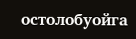остолобуойга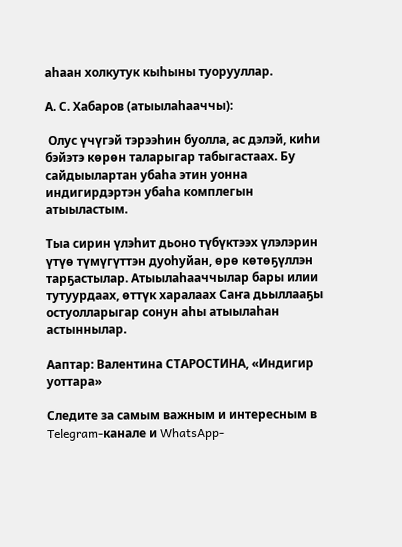аһаан холкутук кыһыны туорууллар.

А. С. Хабаров (атыылаһааччы):

 Олус үчүгэй тэрээһин буолла, ас дэлэй, киһи бэйэтэ көрөн таларыгар табыгастаах. Бу сайдыылартан убаһа этин уонна индигирдэртэн убаһа комплегын атыыластым.

Тыа сирин үлэһит дьоно түбүктээх үлэлэрин үтүө түмүгүттэн дуоһуйан, өрө көтөҕүллэн тарҕастылар. Атыылаһааччылар бары илии тутуурдаах, өттүк харалаах Саҥа дьыллааҕы остуолларыгар сонун аһы атыылаһан астыннылар.

Ааптар: Валентина СТАРОСТИНА, «Индигир уоттара»

Следите за самым важным и интересным в Telegram-канале и WhatsApp-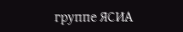группе ЯСИА